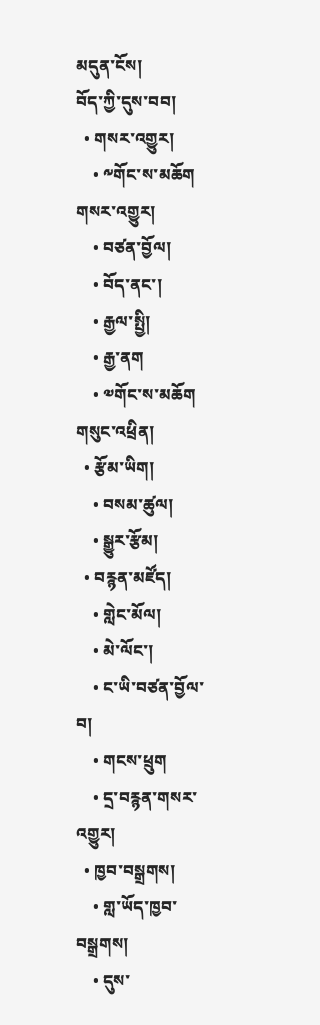མདུན་ངོས།
བོད་ཀྱི་དུས་བབ།
  • གསར་འགྱུར།
    • ༸གོང་ས་མཆོག གསར་འགྱུར།
    • བཙན་བྱོལ།
    • བོད་ནང་།
    • རྒྱལ་སྤྱི།
    • རྒྱ་ནག
    • ༧གོང་ས་མཆོག གསུང་འཕྲིན།
  • རྩོམ་ཡིག།
    • བསམ་ཚུལ།
    • སྒྱུར་རྩོམ།
  • བརྙན་མཛོད།
    • གླེང་མོལ།
    • མེ་ལོང་།
    • ང་ཡི་བཙན་བྱོལ་བ།
    • གངས་ཕྲུག
    • དྲ་བརྙན་གསར་འགྱུར།
  • ཁྱབ་བསྒྲགས།
    • གླ་ཡོད་ཁྱབ་བསྒྲགས།
    • དུས་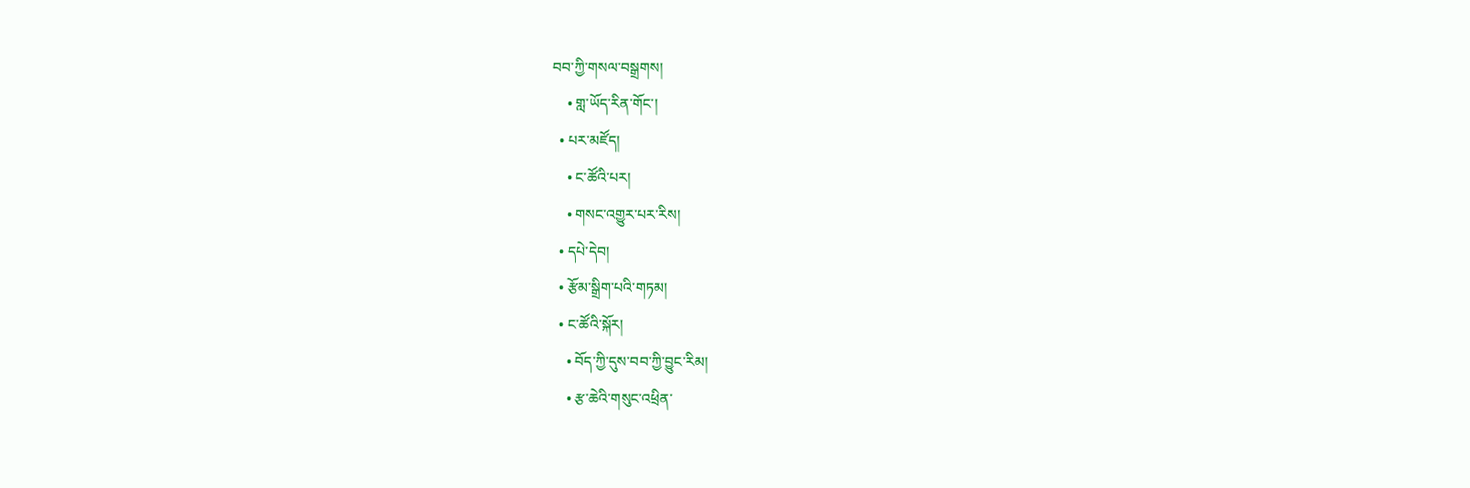བབ་ཀྱི་གསལ་བསྒྲགས།
    • གླ་ཡོད་རིན་གོང་།
  • པར་མཛོད།
    • ང་ཚོའི་པར།
    • གསང་འགྱུར་པར་རིས།
  • དཔེ་དེབ།
  • རྩོམ་སྒྲིག་པའི་གཏམ།
  • ང་ཚོའི་སྐོར།
    • བོད་ཀྱི་དུས་བབ་ཀྱི་བྱུང་རིམ།
    • རྩ་ཆེའི་གསུང་འཕྲིན་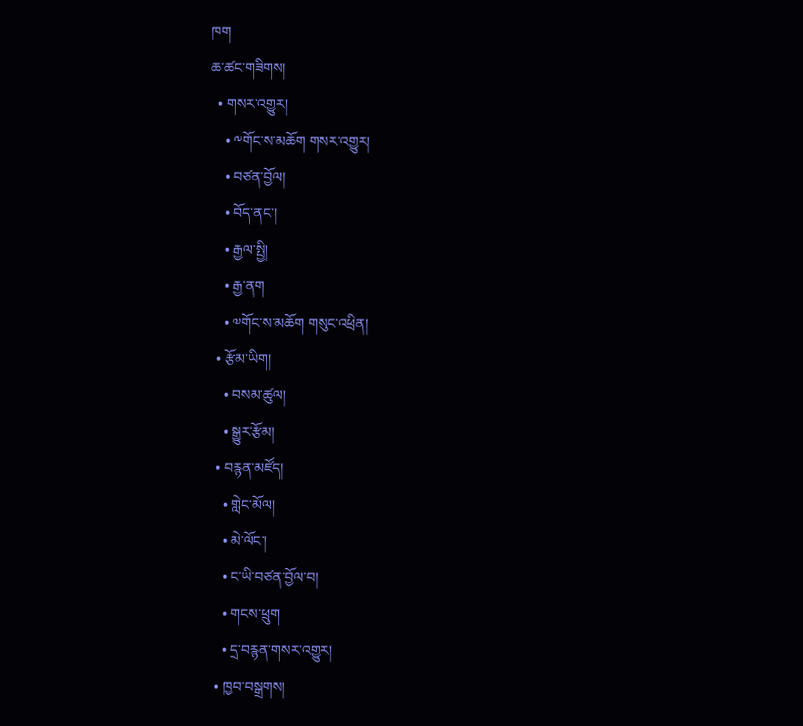ཁག
ཆ་ཚང་གཟིགས།
  • གསར་འགྱུར།
    • ༸གོང་ས་མཆོག གསར་འགྱུར།
    • བཙན་བྱོལ།
    • བོད་ནང་།
    • རྒྱལ་སྤྱི།
    • རྒྱ་ནག
    • ༧གོང་ས་མཆོག གསུང་འཕྲིན།
  • རྩོམ་ཡིག།
    • བསམ་ཚུལ།
    • སྒྱུར་རྩོམ།
  • བརྙན་མཛོད།
    • གླེང་མོལ།
    • མེ་ལོང་།
    • ང་ཡི་བཙན་བྱོལ་བ།
    • གངས་ཕྲུག
    • དྲ་བརྙན་གསར་འགྱུར།
  • ཁྱབ་བསྒྲགས།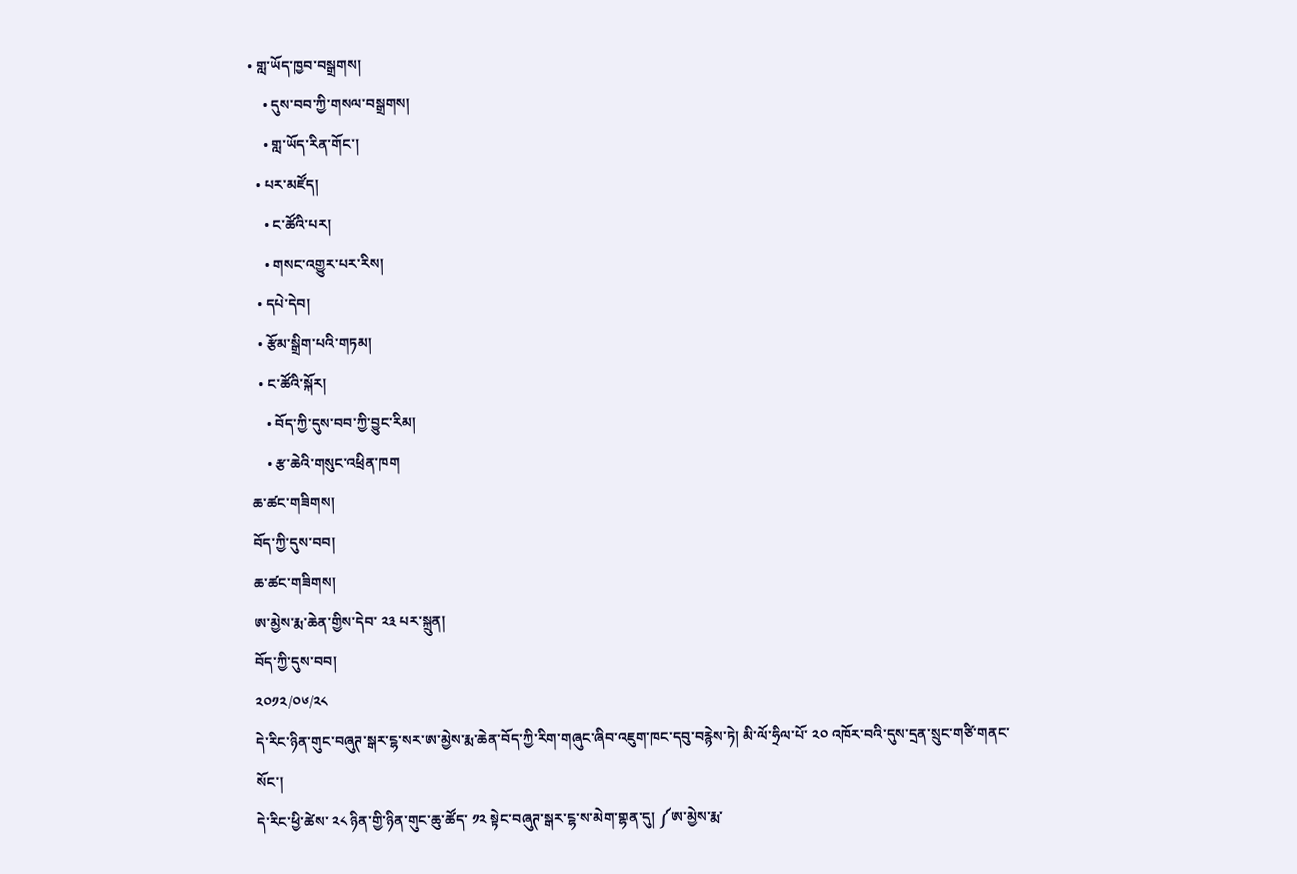• གླ་ཡོད་ཁྱབ་བསྒྲགས།
    • དུས་བབ་ཀྱི་གསལ་བསྒྲགས།
    • གླ་ཡོད་རིན་གོང་།
  • པར་མཛོད།
    • ང་ཚོའི་པར།
    • གསང་འགྱུར་པར་རིས།
  • དཔེ་དེབ།
  • རྩོམ་སྒྲིག་པའི་གཏམ།
  • ང་ཚོའི་སྐོར།
    • བོད་ཀྱི་དུས་བབ་ཀྱི་བྱུང་རིམ།
    • རྩ་ཆེའི་གསུང་འཕྲིན་ཁག
ཆ་ཚང་གཟིགས།
བོད་ཀྱི་དུས་བབ།
ཆ་ཚང་གཟིགས།
ཨ་མྱེས་རྨ་ཆེན་གྱིས་དེབ་ ༢༣ པར་སྐྲུན།
བོད་ཀྱི་དུས་བབ།
༢༠༡༢/༠༦/༢༨
དེ་རིང་ཉིན་གུང་བཞུཊ་སྒར་ངྷ་སར་ཨ་མྱེས་རྨ་ཆེན་བོད་ཀྱི་རིག་གཞུང་ཞིབ་འཇུག་ཁང་དབུ་བརྙེས་ཏེ། མི་ལོ་ཧྲིལ་པོ་ ༢༠ འཁོར་བའི་དུས་དྲན་སྲུང་གཙི་གནང་སོང་།
དེ་རིང་ཕྱི་ཚེས་ ༢༨ ཉིན་གྱི་ཉིན་གུང་ཆུ་ཚོད་ ༡༢ སྟེང་བཞུཊ་སྒར་ངྷ་ས་མེག་གྷན་དུ། ༼ཨ་མྱེས་རྨ་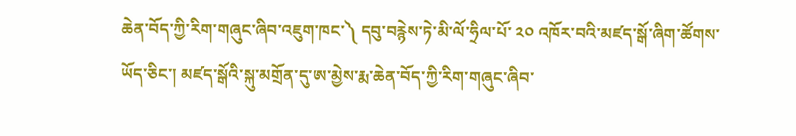ཆེན་བོད་ཀྱི་རིག་གཞུང་ཞིབ་འཇུག་ཁང་༽ དབུ་བརྙེས་ཏེ་མི་ལོ་ཧྲིལ་པོ་ ༢༠ འཁོར་བའི་མཛད་སྒོ་ཞིག་ཚོགས་ཡོད་ཅིང་། མཛད་སྒོའི་སྐུ་མགྲོན་དུ་ཨ་མྱེས་རྨ་ཆེན་བོད་ཀྱི་རིག་གཞུང་ཞིབ་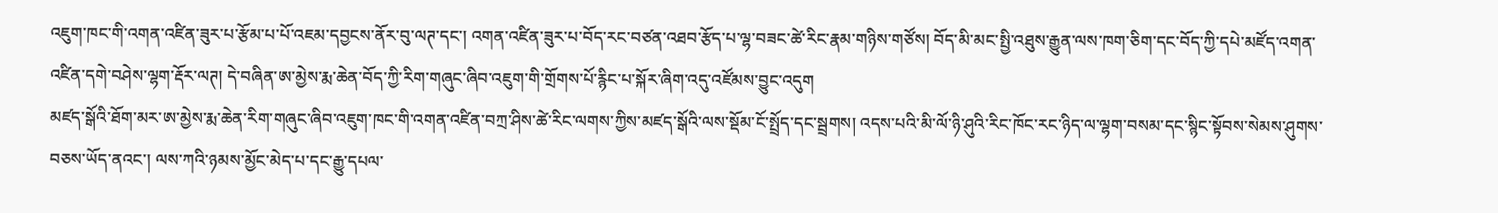འཇུག་ཁང་གི་འགན་འཛིན་ཟུར་པ་རྩོམ་པ་པོ་འཇམ་དབྱངས་ནོར་བུ་ལཊ་དང་། འགན་འཛིན་ཟུར་པ་བོད་རང་བཙན་འཐབ་རྩོད་པ་ལྷ་བཟང་ཚེ་རིང་རྣམ་གཉིས་གཙོས། བོད་མི་མང་སྤྱི་འཐུས་རྒྱུན་ལས་ཁག་ཅིག་དང་བོད་ཀྱི་དཔེ་མཛོད་འགན་འཛིན་དགེ་བཤེས་ལྷག་རྡོར་ལཊ། དེ་བཞིན་ཨ་མྱེས་རྨ་ཆེན་བོད་ཀྱི་རིག་གཞུང་ཞིབ་འཇུག་གི་གྲོགས་པོ་རྙིང་པ་སྐོར་ཞིག་འདུ་འཛོམས་བྱུང་འདུག
མཛད་སྒོའི་ཐོག་མར་ཨ་མྱེས་རྨ་ཆེན་རིག་གཞུང་ཞིབ་འཇུག་ཁང་གི་འགན་འཛིན་བཀྲ་ཤིས་ཚེ་རིང་ལགས་ཀྱིས་མཛད་སྒོའི་ལས་སྡོམ་ངོ་སྤྲོད་དང་སྦྲགས། འདས་པའི་མི་ལོ་ཉི་ཤུའི་རིང་ཁོང་རང་ཉིད་ལ་ལྷག་བསམ་དང་སྙིང་སྟོབས་སེམས་ཤུགས་བཅས་ཡོད་ནའང་། ལས་ཀའི་ཉམས་མྱོང་མེད་པ་དང་རྒྱུ་དཔལ་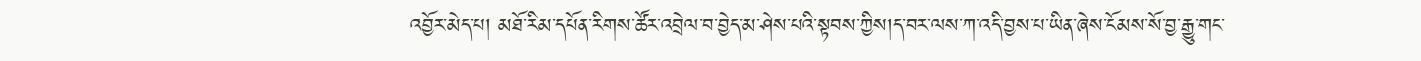འབྱོར་མེད་པ། མཐོ་རིམ་དཔོན་རིགས་ཚོར་འབྲེལ་བ་བྱེད་མ་ཤེས་པའི་སྟབས་ཀྱིས།ད་བར་ལས་ཀ་འདི་བྱས་པ་ཡིན་ཞེས་ངོམས་སོ་བྱ་རྒྱུ་གང་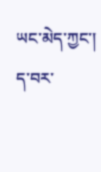ཡང་མེད་ཀྱང་། ད་བར་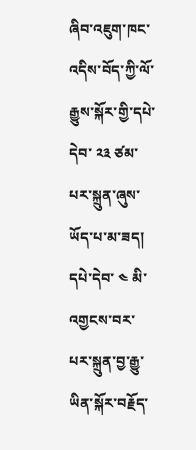ཞིབ་འཇུག་ཁང་འདིས་བོད་ཀྱི་ལོ་རྒྱུས་སྐོར་གྱི་དཔེ་དེབ་ ༢༣ ཙམ་པར་སྐྲུན་ཞུས་ཡོད་པ་མ་ཟད། དཔེ་དེབ་ ༤ མི་འགྱངས་བར་པར་སྐྲུན་བྱ་རྒྱུ་ཡིན་སྐོར་བརྗོད་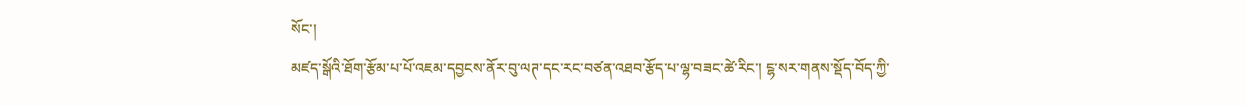སོང་།
མཛད་སྒོའི་ཐོག་རྩོམ་པ་པོ་འཇམ་དབྱངས་ནོར་བུ་ལཊ་དང་རང་བཙན་འཐབ་རྩོད་པ་ལྷ་བཟང་ཚེ་རིང་། ངྷ་སར་གནས་སྡོད་བོད་ཀྱི་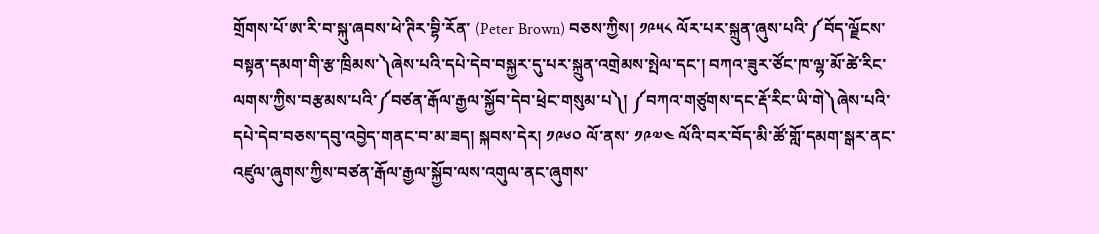གྲོགས་པོ་ཨ་རི་བ་སྐུ་ཞབས་ཕེ་ཊིར་བྷི་རོན་ (Peter Brown) བཅས་ཀྱིས། ༡༩༥༨ ལོར་པར་སྐྲུན་ཞུས་པའི་༼བོད་ལྗོངས་བསྟན་དམག་གི་རྩ་ཁྲིམས་༽ཞེས་པའི་དཔེ་དེབ་བསྐྱར་དུ་པར་སྐྲུན་འགྲེམས་སྤེལ་དང་། བཀའ་ཟུར་ཙོང་ཁ་ལྷ་མོ་ཚེ་རིང་ལགས་ཀྱིས་བརྩམས་པའི་༼བཙན་རྒོལ་རྒྱལ་སྐྱོབ་དེབ་ཕྲེང་གསུམ་པ༽། ༼བཀའ་གཙུགས་དང་རྡོ་རིང་ཡི་གེ༽ཞེས་པའི་དཔེ་དེབ་བཅས་དབུ་འབྱེད་གནང་བ་མ་ཟད། སྐབས་དེར། ༡༩༦༠ ལོ་ནས་ ༡༩༧༤ ལོའི་བར་བོད་མི་ཚོ་གློ་དམག་སྒར་ནང་འཛུལ་ཞུགས་ཀྱིས་བཙན་རྒོལ་རྒྱལ་སྐྱོབ་ལས་འགུལ་ནང་ཞུགས་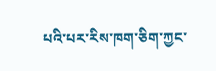པའི་པར་རིས་ཁག་ཅིག་ཀྱང་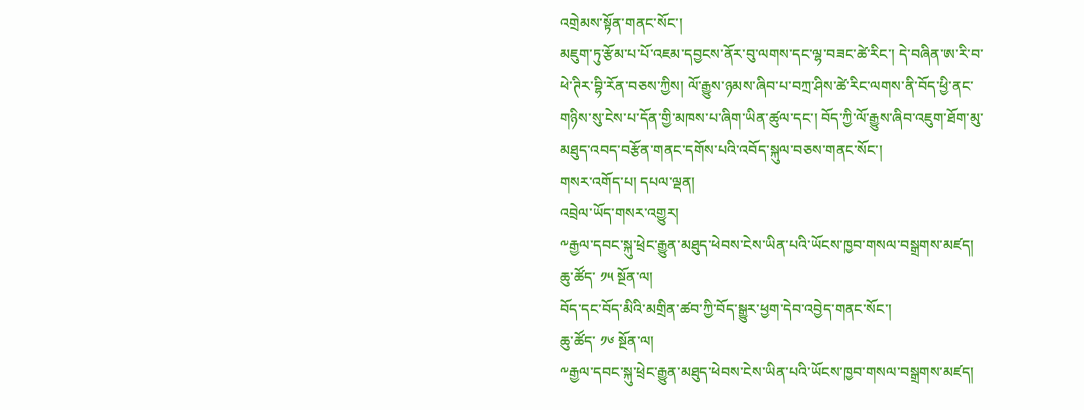འགྲེམས་སྟོན་གནང་སོང་།
མཇུག་ཏུ་རྩོམ་པ་པོ་འཇམ་དབྱངས་ནོར་བུ་ལགས་དང་ལྷ་བཟང་ཚེ་རིང་། དེ་བཞིན་ཨ་རི་བ་ཕེ་ཊིར་བྷི་རོན་བཅས་ཀྱིས། ལོ་རྒྱུས་ཉམས་ཞིབ་པ་བཀྲ་ཤིས་ཚེ་རིང་ལགས་ནི་བོད་ཕྱི་ནང་གཉིས་སུ་ངེས་པ་དོན་གྱི་མཁས་པ་ཞིག་ཡིན་ཚུལ་དང་། བོད་ཀྱི་ལོ་རྒྱུས་ཞིབ་འཇུག་ཐོག་མུ་མཐུད་འབད་བརྩོན་གནང་དགོས་པའི་འབོད་སྐུལ་བཅས་གནང་སོང་།
གསར་འགོད་པ། དཔལ་ལྡན།
འབྲེལ་ཡོད་གསར་འགྱུར།
༸རྒྱལ་དབང་སྐུ་ཕྲེང་རྒྱུན་མཐུད་ཕེབས་ངེས་ཡིན་པའི་ཡོངས་ཁྱབ་གསལ་བསྒྲགས་མཛད།
ཆུ་ཚོད་ ༡༥ སྔོན་ལ།
བོད་དང་བོད་མིའི་མགྲིན་ཚབ་ཀྱི་བོད་སྒྱུར་ཕྱག་དེབ་འབྱེད་གནང་སོང་།
ཆུ་ཚོད་ ༡༦ སྔོན་ལ།
༸རྒྱལ་དབང་སྐུ་ཕྲེང་རྒྱུན་མཐུད་ཕེབས་ངེས་ཡིན་པའི་ཡོངས་ཁྱབ་གསལ་བསྒྲགས་མཛད།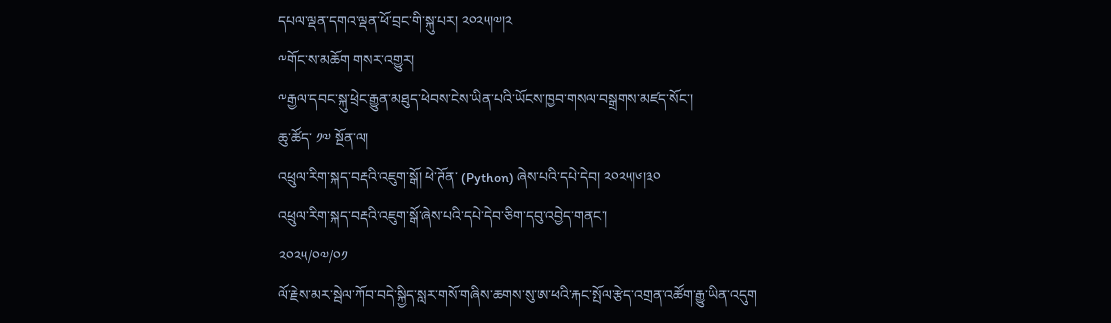དཔལ་ལྡན་དགའ་ལྡན་ཕོ་བྲང་གི་སྐུ་པར། ༢༠༢༥།༧།༢
༸གོང་ས་མཆོག གསར་འགྱུར།
༸རྒྱལ་དབང་སྐུ་ཕྲེང་རྒྱུན་མཐུད་ཕེབས་ངེས་ཡིན་པའི་ཡོངས་ཁྱབ་གསལ་བསྒྲགས་མཛད་སོང་།
ཆུ་ཚོད་ ༡༧ སྔོན་ལ།
འཕྲུལ་རིག་སྐད་བརྡའི་འཇུག་སྒོ། ཕེ་ཊོན་ (Python) ཞེས་པའི་དཔེ་དེབ། ༢༠༢༥།༦།༣༠
འཕྲུལ་རིག་སྐད་བརྡའི་འཇུག་སྒོ་ཞེས་པའི་དཔེ་དེབ་ཅིག་དབུ་འབྱེད་གནང་།
༢༠༢༥/༠༧/༠༡
ལོ་རྗེས་མར་སྦེལ་ཀོབ་བདེ་སྐྱིད་སླར་གསོ་གཞིས་ཆགས་སུ་ཨ་ཕའི་རྐང་སྤོལ་རྩེད་འགྲན་འཚོག་རྒྱུ་ཡིན་འདུག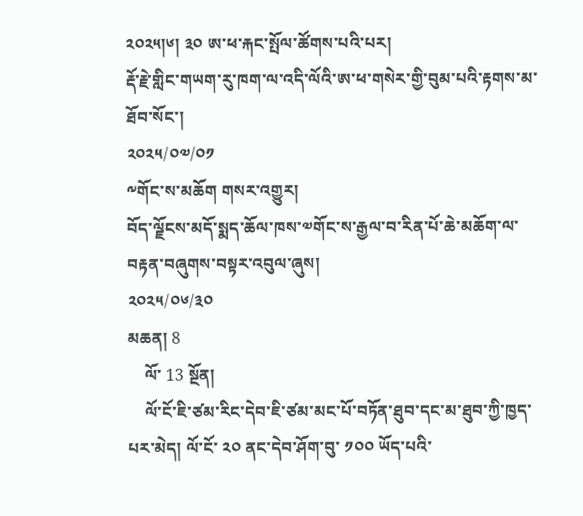༢༠༢༥།༦། ༣༠ ཨ་ཕ་རྐང་སྤོལ་ཚོགས་པའི་པར།
རྡོ་རྗེ་གླིང་གཡག་རུ་ཁག་ལ་འདི་ལོའི་ཨ་ཕ་གསེར་གྱི་བུམ་པའི་རྟགས་མ་ཐོབ་སོང་།
༢༠༢༥/༠༧/༠༡
༸གོང་ས་མཆོག གསར་འགྱུར།
བོད་ལྗོངས་མདོ་སྨད་ཆོལ་ཁས་༧གོང་ས་རྒྱལ་བ་རིན་པོ་ཆེ་མཆོག་ལ་བརྟན་བཞུགས་བསྟར་འབུལ་ཞུས།
༢༠༢༥/༠༦/༣༠
མཆན། 8
    ལོ་ 13 སྔོན།
    ལོ་ངོ་ཇི་ཙམ་རིང་དེབ་ཇི་ཙམ་མང་པོ་བཏོན་ཐུབ་དང་མ་ཐུབ་ཀྱི་ཁྱད་པར་མེད། ལོ་ངོ་ ༢༠ ནང་དེབ་ཤོག་བུ་ ༡༠༠ ཡོད་པའི་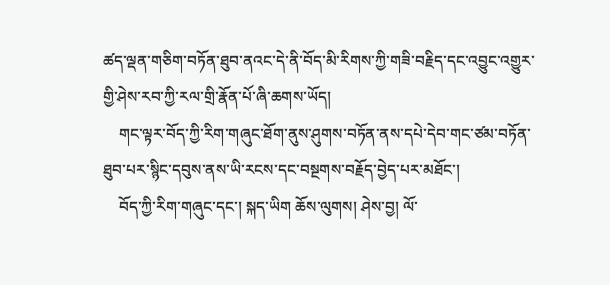ཚད་ལྡན་གཅིག་བཏོན་ཐུབ་ནའང་དེ་ནི་བོད་མི་རིགས་ཀྱི་གཟི་བརྗིད་དང་འབྱུང་འགྱུར་གྱི་ཤེས་རབ་ཀྱི་རལ་གྲི་རྣོན་པོ་ཞི་ཆགས་ཡོད།
    གང་ལྟར་བོད་ཀྱི་རིག་གཞུང་ཐོག་ནུས་ཤུགས་བཏོན་ནས་དཔེ་དེབ་གང་ཙམ་བཏོན་ཐུབ་པར་སྙིང་དབུས་ནས་ཡི་རངས་དང་བསྔགས་བརྗོད་བྱེད་པར་མཐོང་།
    བོད་ཀྱི་རིག་གཞུང་དང་། སྐད་ཡིག ཆོས་ལུགས། ཤེས་བྱ། ལོ་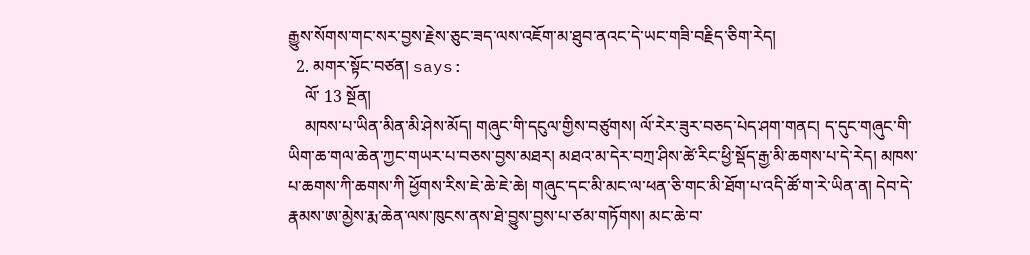རྒྱུས་སོགས་གང་སར་བྱས་རྗེས་ཅུང་ཟད་ལས་འཇོག་མ་ཐུབ་ནའང་དེ་ཡང་གཟི་བརྗིད་ཅིག་རེད།
  2. མགར་སྟོང་བཙན། says:
    ལོ་ 13 སྔོན།
    མཁས་པ་ཡིན་མིན་མི་ཤེས་མོད། གཞུང་གི་དངུལ་གྱིས་བཙུགས། ལོ་རེར་ཟུར་བཅད་པེད་ཤག་གནང། ད་དུང་གཞུང་གི་ཡིག་ཆ་གལ་ཆེན་ཀྱང་གཡར་པ་བཅས་བྱས་མཐར། མཐའ་མ་དེར་བཀྲ་ཤིས་ཚེ་རིང་ཕྱི་སྡོད་རྒྱ་མི་ཆགས་པ་དེ་རེད། མཁས་པ་ཆགས་ཀི་ཆགས་ཀི ཕྱོགས་རིས་ཇེ་ཆེ་ཇེ་ཆེ། གཞུང་དང་མི་མང་ལ་ཕན་ཅི་གང་མི་ཐོག་པ་འདི་ཚོ་ག་རེ་ཡིན་ན། དེབ་དེ་རྣམས་ཨ་མྱེས་རྨ་ཆེན་ལས་ཁུངས་ནས་ཐེ་བྱུས་བྱས་པ་ཙམ་གཏོགས། མང་ཆེ་བ་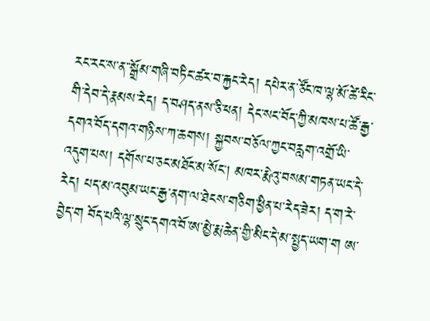རང་རང་ས་ན་་སྒྲོམ་གཞི་བཏིང་ཚར་བ་རྐྱང་རེད། དཔེར་ན་ཙོང་ཁ་ལྷ་མོ་ཚེ་རིང་གི་དེབ་དེ་རྣམས་རེད། ད་བཤད་ནས་ཅི་ཕན། དེང་སང་བོད་ཀྱི་མཁས་པ་ཚོ་རྒྱ་དགའ་བོད་དགའ་གཉིས་ཀ་ཆགས། སྐྱབས་བཅོལ་ཀྱང་བརླག་འགྲོ་ཡི་འདུག་པས། དགོས་པ་ཅང་མཐོང་མ་སོང། མཁར་རྨེའུ་བསམ་གཏན་ཡང་དེ་རེད། པད་མ་འབུམ་ཡང་རྒྱ་ནག་ལ་ཐེངས་གཅིག་ཕྱིན་པ་རེད་ཟེར། ད་ག་རེ་བྱེད་ག བོད་པའི་ལྷ་སྲུང་དགའ་བོ་ཨ་མྱེ་རྨ་ཆེན་གྱི་མིང་དེ་མ་སྤྱད་ཡག་ག ཨ་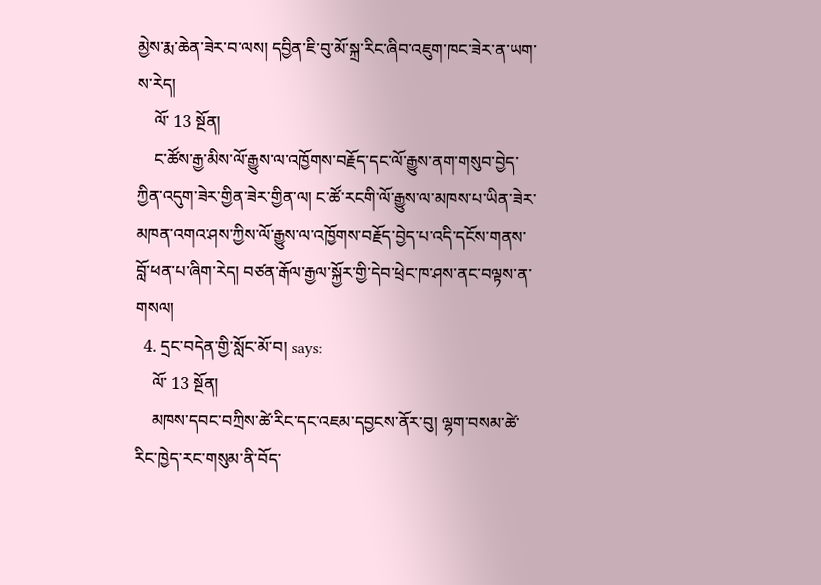མྱེས་རྨ་ཆེན་ཟེར་བ་ལས། དབྱིན་ཇི་བུ་མོ་སྐྲ་རིང་ཞིབ་འཇུག་ཁང་ཟེར་ན་ཡག་ས་རེད།
    ལོ་ 13 སྔོན།
    ང་ཚོས་རྒྱ་མིས་ལོ་རྒྱུས་ལ་འཁྱོགས་བརྗོད་དང་ལོ་རྒྱུས་ནག་གསུབ་བྱེད་ཀྱིན་འདུག་ཟེར་གྱིན་ཟེར་གྱིན་ལ། ང་ཚོ་རངགི་ལོ་རྒྱུས་ལ་མཁས་པ་ཡིན་ཟེར་མཁན་འགའ་ཤས་ཀྱིས་ལོ་རྒྱུས་ལ་འཁྱོགས་བརྗོད་བྱེད་པ་འདི་དངོས་གནས་བློ་ཕན་པ་ཞིག་རེད། བཙན་རྒོལ་རྒྱལ་སྐྱོར་གྱི་དེབ་ཕྲེང་ཁ་ཤས་ནང་བལྟས་ན་གསལ།
  4. དྲང་བདེན་གྱི་སློང་མོ་བ། says:
    ལོ་ 13 སྔོན།
    མཁས་དབང་བཀྲིས་ཚེ་རིང་དང་འཇམ་དབྱངས་ནོར་བུ། ལྷག་བསམ་ཚེ་རིང་ཁྱེད་རང་གསུམ་ནི་བོད་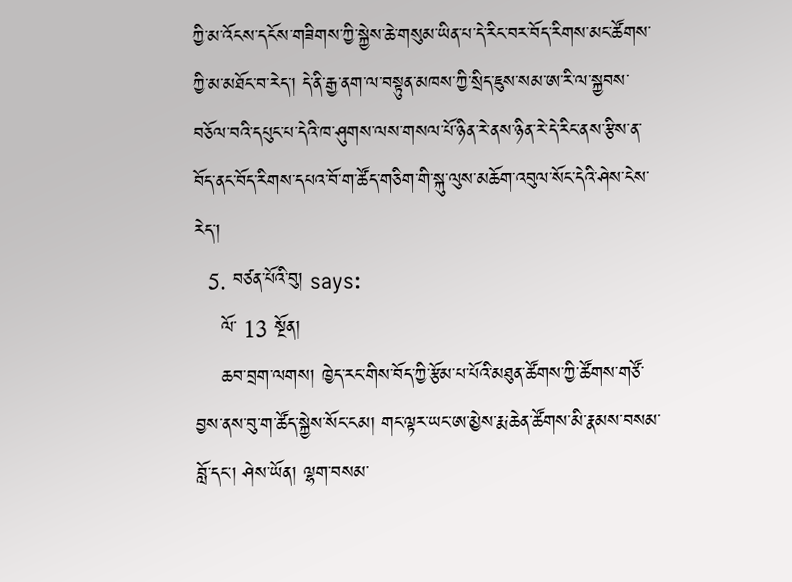ཀྱི་མ་འོངས་དངོས་གཟིགས་ཀྱི་སྐྱེས་ཆེ་གསུམ་ཡིན་པ་དེ་རིང་བར་བོད་རིགས་མང་ཚོགས་ཀྱི་མ་མཐོང་བ་རེད་། དེ་ནི་རྒྱ་ནག་ལ་བསྟུན་མཁས་ཀྱི་སྲིད་ཇུས་སམ་ཨ་རི་ལ་སྐྱབས་བཅོལ་བའི་དཔུང་པ་དེའི་ཁ་ཤུགས་ལས་གསལ་པོ་ཉིན་རེ་ནས་ཉིན་རེ་དེ་རིང་ནས་རྩིས་ན་བོད་ནང་བོད་རིགས་དཔའ་བོ་ག་ཚོད་གཅིག་གི་སྐུ་ལུས་མཆོག་འབུལ་སོང་དེའི་ཤེས་ངེས་རེད་།
  5. བཙན་པོའི་བུ། says:
    ལོ་ 13 སྔོན།
    ཆབ་བྲག་ལགས། ཁྱེད་རང་གིས་བོད་ཀྱི་རྩོམ་པ་པོའི་མཐུན་ཚོགས་ཀྱི་ཚོགས་གཙོ་བྱས་ནས་བུ་ག་ཚོད་སྐྱེས་སོང་ངམ། གང་ལྟར་ཡང་ཨ་མྱེས་རྨ་ཆེན་ཚོགས་མི་རྣམས་བསམ་བློ་དང་། ཤེས་ཡོན། ལྷག་བསམ་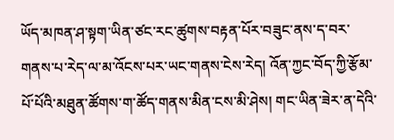ཡོད་མཁན་ཤ་སྟག་ཡིན་ཙང་རང་ཚུགས་བརྟན་པོར་བཟུང་ནས་ད་བར་གནས་པ་རེད་ལ་མ་འོངས་པར་ཡང་གནས་ངེས་རེད། འོན་ཀྱང་བོད་ཀྱི་རྩོམ་པོ་པོའི་མཐུན་ཚོགས་ག་ཚོད་གནས་མིན་ངས་མི་ཤེས། གང་ཡིན་ཟེར་ན་དེའི་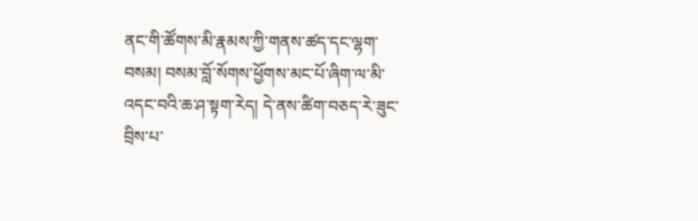ནང་གི་ཚོགས་མི་རྣམས་ཀྱི་གནས་ཚད་དང་ལྷག་བསམ། བསམ་བློ་སོགས་ཕྱོགས་མང་པོ་ཞིག་ལ་མི་འདང་བའི་ཆ་ཤ་སྟག་རེད། དེ་ནས་ཚིག་བཅད་རེ་ཟུང་བྲིས་པ་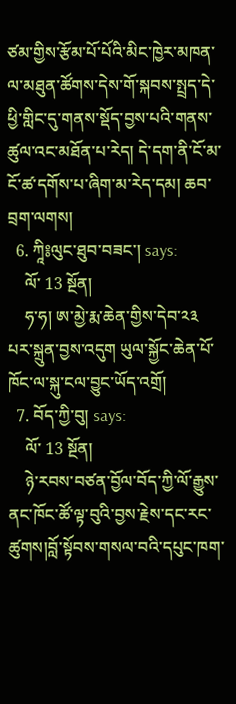ཙམ་གྱིས་རྩོམ་པོ་པོའི་མིང་ཁྱེར་མཁན་ལ་མཐུན་ཚོགས་དེས་གོ་སྐབས་སྤྲད་དེ་ཕྱི་གླིང་དུ་གནས་སྡོད་བྱས་པའི་གནས་ཚུལ་འང་མཐོན་པ་རེད། དེ་དག་ནི་ངོ་མ་ངོ་ཚ་དགོས་པ་ཞིག་མ་རེད་དམ། ཆབ་བྲག་ལགས།
  6. ཀཱི༔ལུང་ཐུབ་བཟང་། says:
    ལོ་ 13 སྔོན།
    ཧ་ཧ། ཨ་མྱེ་རྨ་ཆེན་གྱིས་དེབ་༢༣ པར་སྐྲུན་བྱས་འདུག ཡུལ་སྐྱོང་ཆེན་པོ་ཁོང་ལ་སྐུ་ངལ་བྱུང་ཡོད་འགྲོ།
  7. བོད་ཀྱི་བུ། says:
    ལོ་ 13 སྔོན།
    ཉེ་རབས་བཙན་བྱོལ་བོད་ཀྱི་ལོ་རྒྱུས་ནང་ཁོང་ཚོ་ལྟ་བུའི་བྱས་རྗེས་དང་རང་ཚུགས།བློ་སྟོབས་གསལ་བའི་དཔུང་ཁག་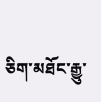ཅིག་མཐོང་རྒྱུ་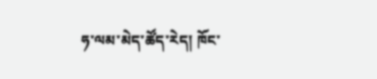ཧ་ལམ་མེད་ཚོད་རེད། ཁོང་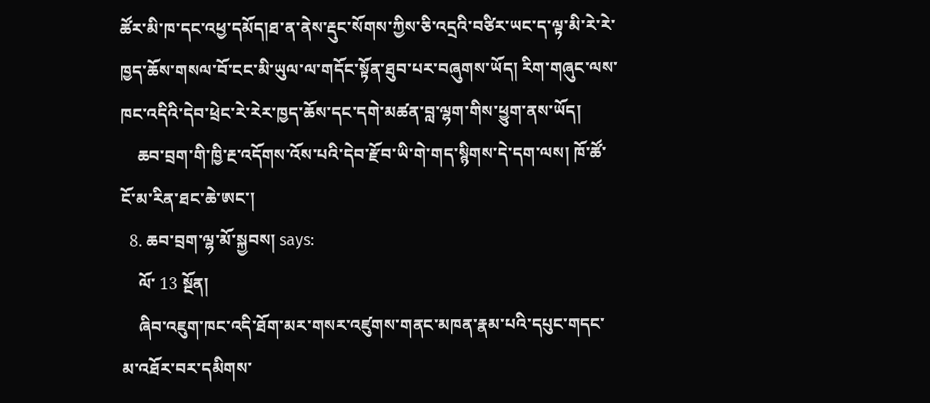ཚོར་མི་ཁ་དང་འཕྱ་དམོད།ཐ་ན་ནེས་རྡུང་སོགས་ཀྱིས་ཅི་འདྲའི་བཙིར་ཡང་ད་ལྟ་མི་རེ་རེ་ཁྱད་ཆོས་གསལ་བོ་ངང་མི་ཡུལ་ལ་གདོང་སྟོན་ཐུབ་པར་བཞུགས་ཡོད། རིག་གཞུང་ལས་ཁང་འདིའི་དེབ་ཕྲེང་རེ་རེར་ཁྱད་ཆོས་དང་དགེ་མཚན་བླ་ལྷག་གིས་ཕྱུག་ནས་ཡོད།
    ཆབ་བྲག་གི་ཁྱི་རྔ་འདོགས་འོས་པའི་དེབ་རྫོབ་ཡི་གེ་གད་སྙིགས་དེ་དག་ལས། ཁོ་ཚོ་ངོ་མ་རིན་ཐང་ཆེ་ཨང་།
  8. ཆབ་བྲག་ལྷ་མོ་སྐྱབས། says:
    ལོ་ 13 སྔོན།
    ཞིབ་འཇུག་ཁང་འདི་ཐོག་མར་གསར་འཛུགས་གནང་མཁན་རྣམ་པའི་དཔུང་གདང་མ་འཐོར་བར་དམིགས་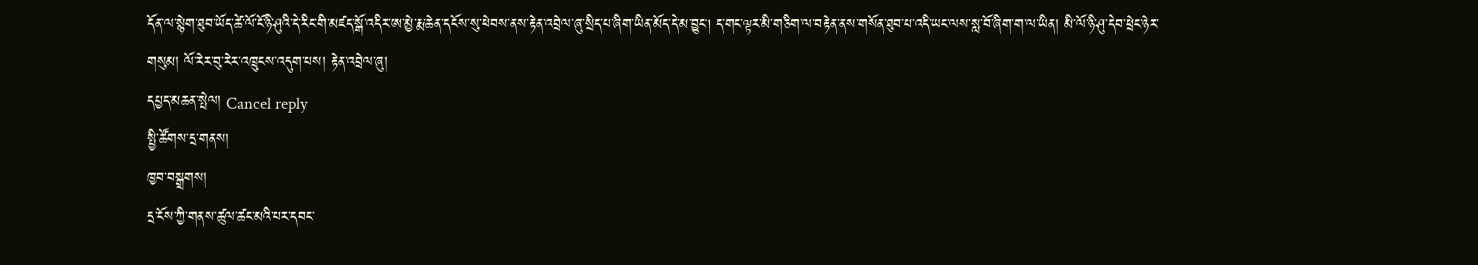དོན་ལ་སྙེག་ཐུབ་ཡོད་ཚེ་ལོ་ངོ་ཉི་ཤུའི་དེ་རིང་གི་མཛད་སྒོ་འདིར་ཨ་མྱེ་རྨ་ཆེན་དངོས་སུ་ཕེབས་ནས་རྟེན་འབྲེལ་ཞུ་སྲིད་པ་ཞིག་ཡིན་མོད་དེ་མ་བྱུང། ད་གང་ལྟར་མི་གཅིག་ལ་བརྟེན་ནས་གསོན་ཐུབ་པ་འདི་ཡང་ལས་སླ་བོ་ཞིག་ག་ལ་ཡིན། མི་ལོ་ཉི་ཤུ་དེབ་ཕྲེང་ཉེར་གསུམ། ལོ་རེར་བུ་རེར་འཁྲུངས་འདུག་པས། རྟེན་འབྲེལ་ཞུ།
དཔྱད་མཆན་སྤེལ། Cancel reply
སྤྱི་ཚོགས་དྲ་གནས།
ཁྱབ་བསྒྲགས།
དྲ་ངོས་ཀྱི་གནས་ཚུལ་ཚང་མའི་པར་དབང་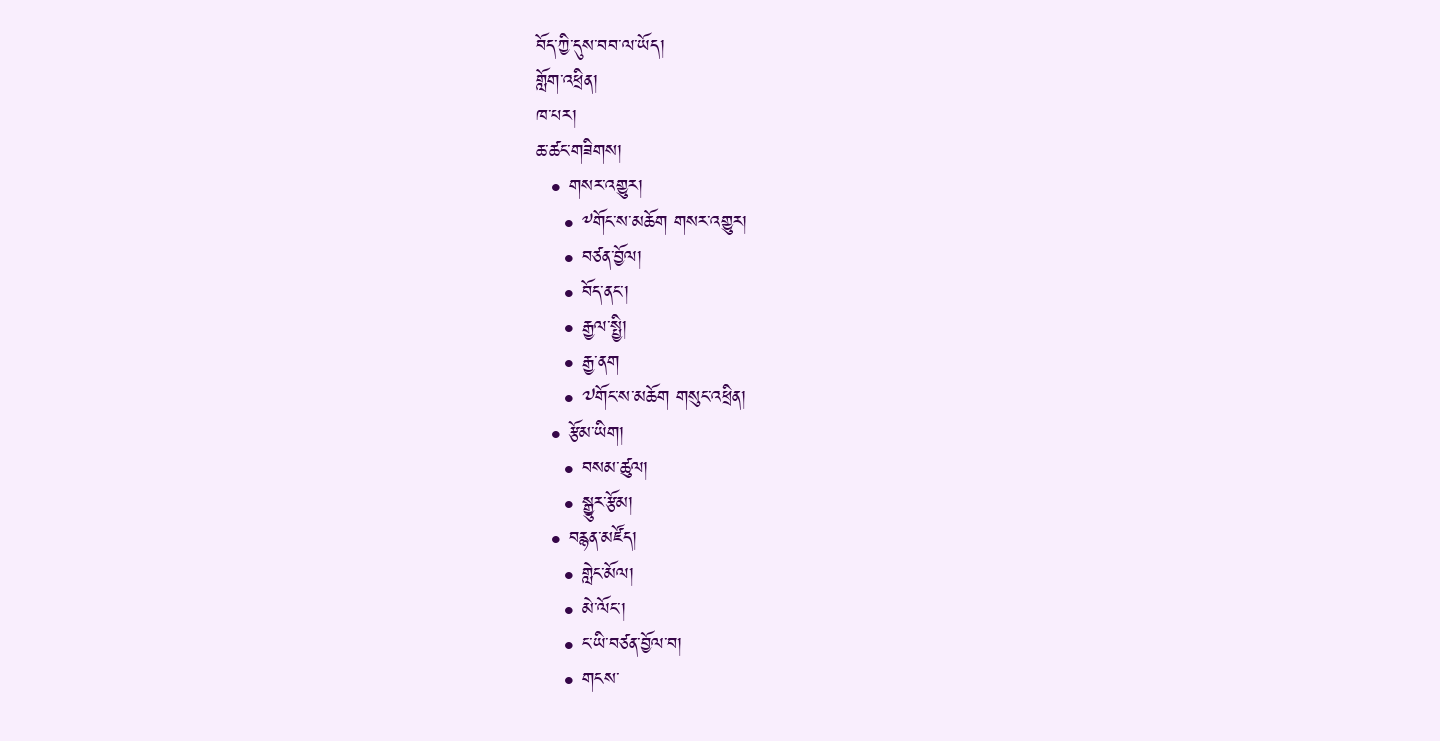བོད་ཀྱི་དུས་བབ་ལ་ཡོད།
གློག་འཕྲིན།
ཁ་པར།
ཆ་ཚང་གཟིགས།
  • གསར་འགྱུར།
    • ༸གོང་ས་མཆོག གསར་འགྱུར།
    • བཙན་བྱོལ།
    • བོད་ནང་།
    • རྒྱལ་སྤྱི།
    • རྒྱ་ནག
    • ༧གོང་ས་མཆོག གསུང་འཕྲིན།
  • རྩོམ་ཡིག།
    • བསམ་ཚུལ།
    • སྒྱུར་རྩོམ།
  • བརྙན་མཛོད།
    • གླེང་མོལ།
    • མེ་ལོང་།
    • ང་ཡི་བཙན་བྱོལ་བ།
    • གངས་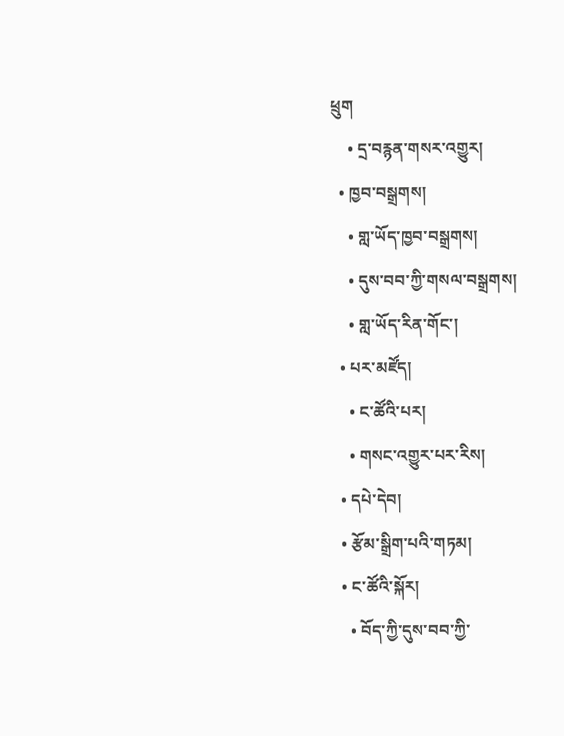ཕྲུག
    • དྲ་བརྙན་གསར་འགྱུར།
  • ཁྱབ་བསྒྲགས།
    • གླ་ཡོད་ཁྱབ་བསྒྲགས།
    • དུས་བབ་ཀྱི་གསལ་བསྒྲགས།
    • གླ་ཡོད་རིན་གོང་།
  • པར་མཛོད།
    • ང་ཚོའི་པར།
    • གསང་འགྱུར་པར་རིས།
  • དཔེ་དེབ།
  • རྩོམ་སྒྲིག་པའི་གཏམ།
  • ང་ཚོའི་སྐོར།
    • བོད་ཀྱི་དུས་བབ་ཀྱི་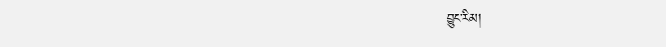བྱུང་རིམ།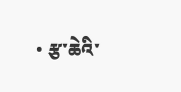• རྩ་ཆེའི་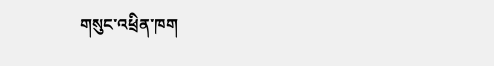གསུང་འཕྲིན་ཁག